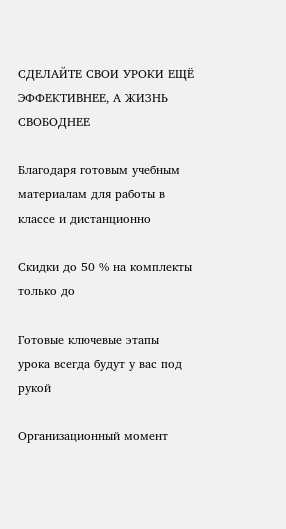СДЕЛАЙТЕ СВОИ УРОКИ ЕЩЁ ЭФФЕКТИВНЕЕ, А ЖИЗНЬ СВОБОДНЕЕ

Благодаря готовым учебным материалам для работы в классе и дистанционно

Скидки до 50 % на комплекты
только до

Готовые ключевые этапы урока всегда будут у вас под рукой

Организационный момент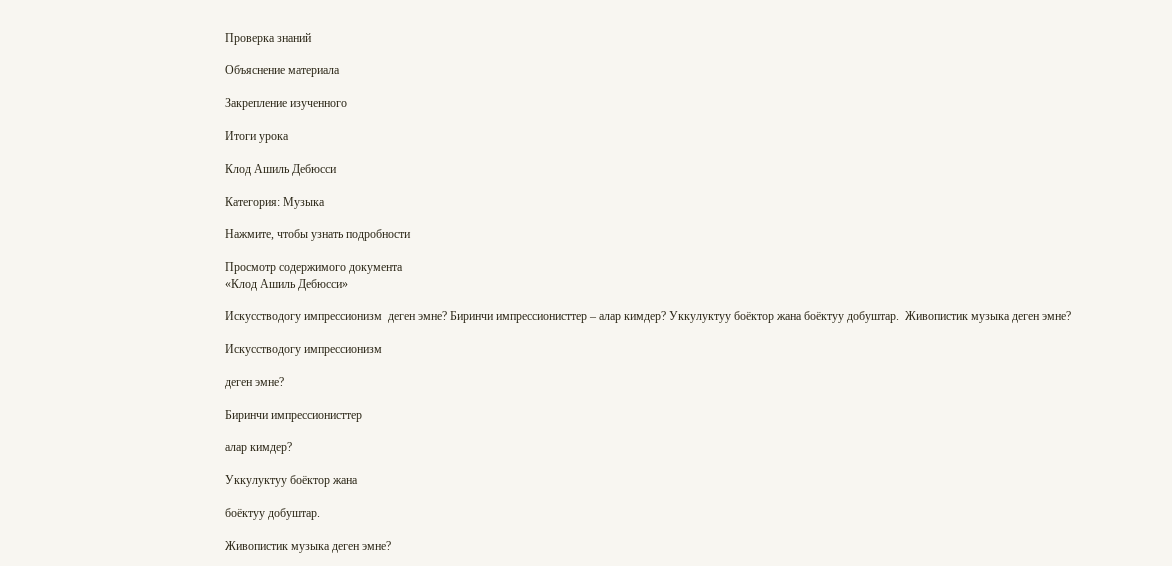Проверка знаний

Объяснение материала

Закрепление изученного

Итоги урока

Клод Ашиль Дебюсси

Категория: Музыка

Нажмите, чтобы узнать подробности

Просмотр содержимого документа
«Клод Ашиль Дебюсси»

Искусстводогу импрессионизм  деген эмне? Биринчи импрессионисттер – алар кимдер? Уккулуктуу боёктор жана боёктуу добуштар.  Живопистик музыка деген эмне?

Искусстводогу импрессионизм

деген эмне?

Биринчи импрессионисттер

алар кимдер?

Уккулуктуу боёктор жана

боёктуу добуштар.

Живопистик музыка деген эмне?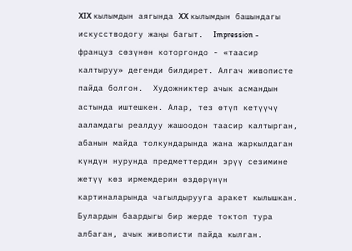XIX кылымдын аягында XX кылымдын башындагы искусстводогу жаңы багыт.  Impression - француз сөзүнөн которгондо - «таасир калтыруу» дегенди билдирет. Алгач живописте пайда болгон.  Художниктер ачык асмандын астында иштешкен. Алар, тез өтүп кетүүчү ааламдагы реалдуу жашоодон таасир калтырган, абанын майда толкундарында жана жаркылдаган күндүн нурунда предметтердин эрүү сезимине жетүү көз ирмемдерин өздөрүнүн картиналарында чагылдырууга аракет кылышкан.  Булардын баардыгы бир жерде токтоп тура албаган, ачык живописти пайда кылган.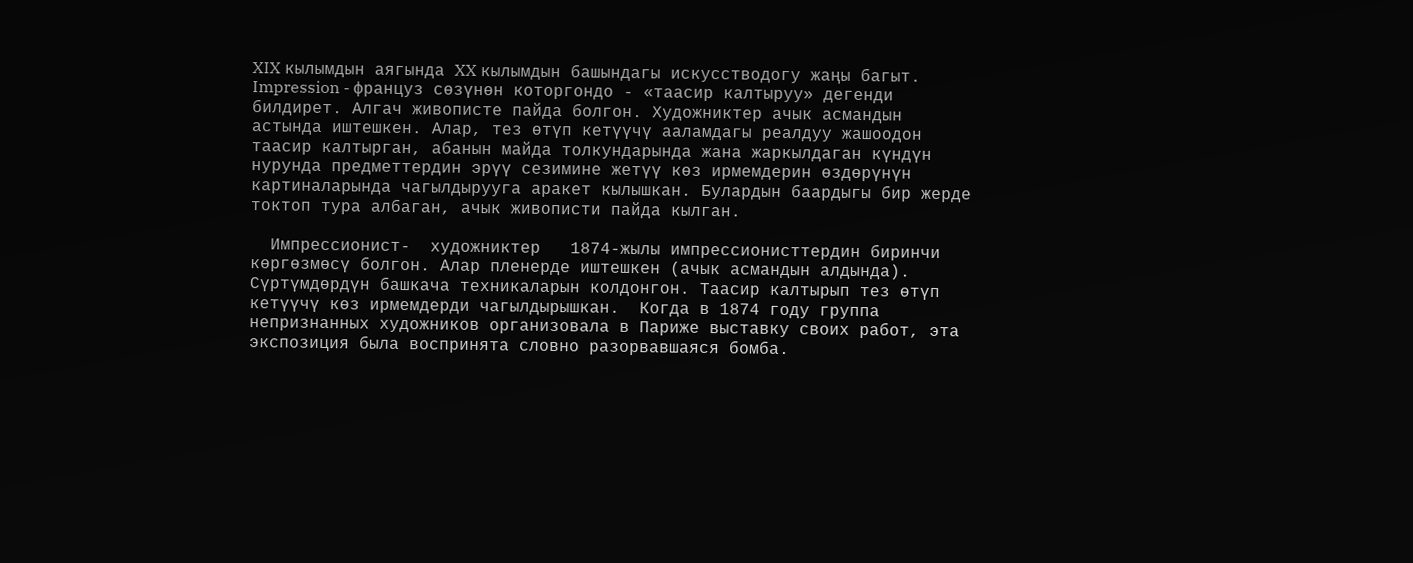XIX кылымдын аягында XX кылымдын башындагы искусстводогу жаңы багыт. Impression - француз сөзүнөн которгондо - «таасир калтыруу» дегенди билдирет. Алгач живописте пайда болгон. Художниктер ачык асмандын астында иштешкен. Алар, тез өтүп кетүүчү ааламдагы реалдуу жашоодон таасир калтырган, абанын майда толкундарында жана жаркылдаган күндүн нурунда предметтердин эрүү сезимине жетүү көз ирмемдерин өздөрүнүн картиналарында чагылдырууга аракет кылышкан. Булардын баардыгы бир жерде токтоп тура албаган, ачык живописти пайда кылган.

  Импрессионист-  художниктер   1874-жылы импрессионисттердин биринчи көргөзмөсү болгон. Алар пленерде иштешкен (ачык асмандын алдында). Сүртүмдөрдүн башкача техникаларын колдонгон. Таасир калтырып тез өтүп кетүүчү көз ирмемдерди чагылдырышкан.  Когда в 1874 году группа непризнанных художников организовала в Париже выставку своих работ, эта экспозиция была воспринята словно разорвавшаяся бомба.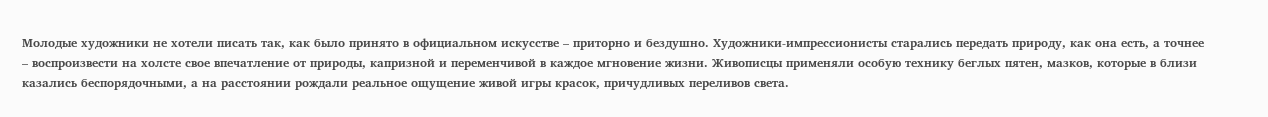Молодые художники не хотели писать так, как было принято в официальном искусстве – приторно и бездушно. Художники-импрессионисты старались передать природу, как она есть, а точнее – воспроизвести на холсте свое впечатление от природы, капризной и переменчивой в каждое мгновение жизни. Живописцы применяли особую технику беглых пятен, мазков, которые в близи казались беспорядочными, а на расстоянии рождали реальное ощущение живой игры красок, причудливых переливов света.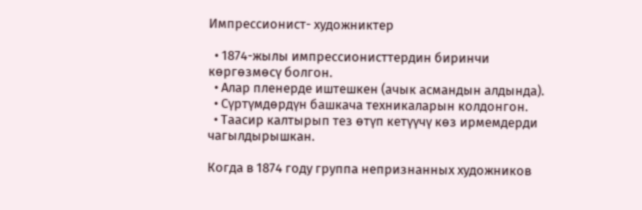Импрессионист- художниктер

  • 1874-жылы импрессионисттердин биринчи көргөзмөсү болгон.
  • Алар пленерде иштешкен (ачык асмандын алдында).
  • Сүртүмдөрдүн башкача техникаларын колдонгон.
  • Таасир калтырып тез өтүп кетүүчү көз ирмемдерди чагылдырышкан.

Когда в 1874 году группа непризнанных художников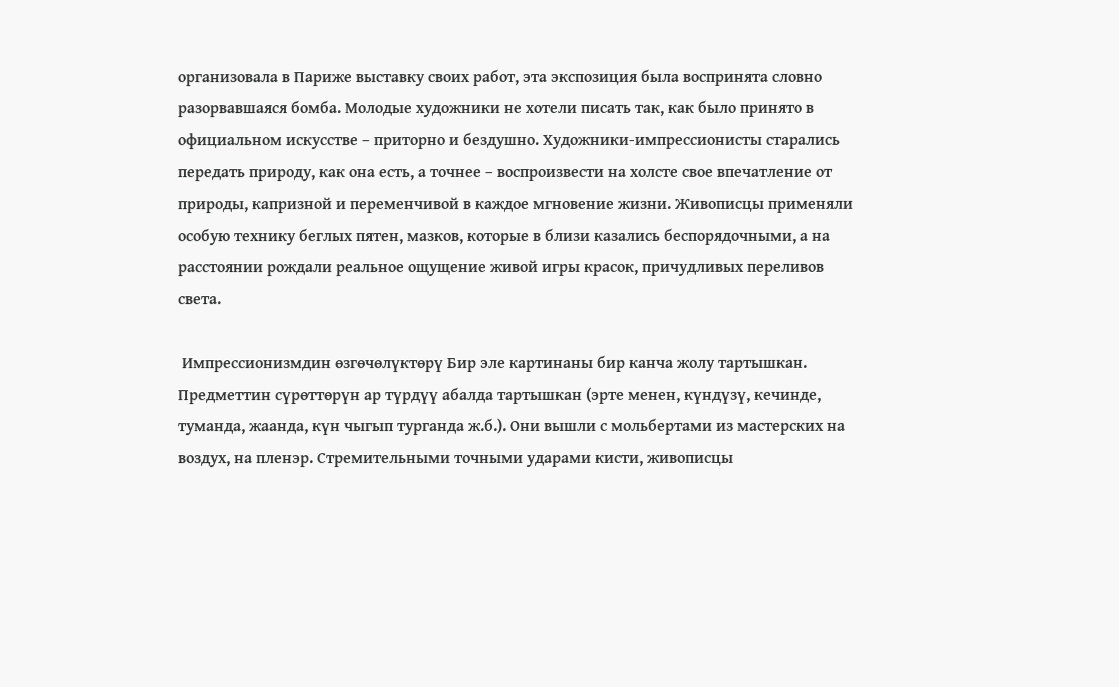организовала в Париже выставку своих работ, эта экспозиция была воспринята словно разорвавшаяся бомба. Молодые художники не хотели писать так, как было принято в официальном искусстве – приторно и бездушно. Художники-импрессионисты старались передать природу, как она есть, а точнее – воспроизвести на холсте свое впечатление от природы, капризной и переменчивой в каждое мгновение жизни. Живописцы применяли особую технику беглых пятен, мазков, которые в близи казались беспорядочными, а на расстоянии рождали реальное ощущение живой игры красок, причудливых переливов света.

 Импрессионизмдин өзгөчөлүктөрү Бир эле картинаны бир канча жолу тартышкан. Предметтин сүрөттөрүн ар түрдүү абалда тартышкан (эрте менен, күндүзү, кечинде, туманда, жаанда, күн чыгып турганда ж.б.). Они вышли с мольбертами из мастерских на воздух, на пленэр. Стремительными точными ударами кисти, живописцы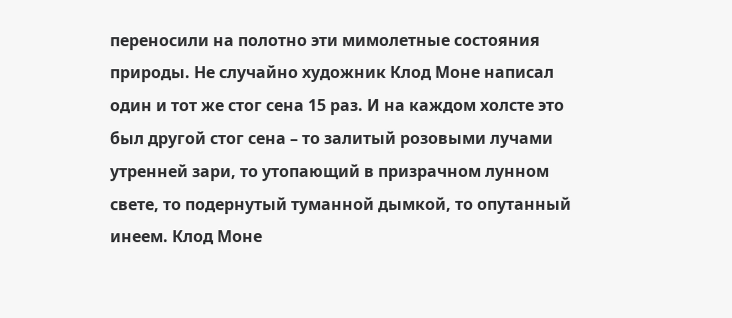переносили на полотно эти мимолетные состояния природы. Не случайно художник Клод Моне написал один и тот же стог сена 15 раз. И на каждом холсте это был другой стог сена – то залитый розовыми лучами утренней зари, то утопающий в призрачном лунном свете, то подернутый туманной дымкой, то опутанный инеем. Клод Моне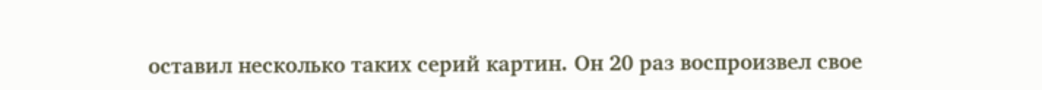оставил несколько таких серий картин. Он 20 раз воспроизвел свое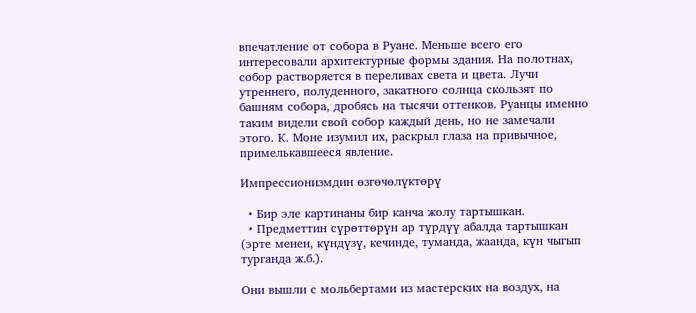впечатление от собора в Руане. Меньше всего его интересовали архитектурные формы здания. На полотнах, собор растворяется в переливах света и цвета. Лучи утреннего, полуденного, закатного солнца скользят по башням собора, дробясь на тысячи оттенков. Руанцы именно таким видели свой собор каждый день, но не замечали этого. К. Моне изумил их, раскрыл глаза на привычное, примелькавшееся явление.

Импрессионизмдин өзгөчөлүктөрү

  • Бир эле картинаны бир канча жолу тартышкан.
  • Предметтин сүрөттөрүн ар түрдүү абалда тартышкан (эрте менен, күндүзү, кечинде, туманда, жаанда, күн чыгып турганда ж.б.).

Они вышли с мольбертами из мастерских на воздух, на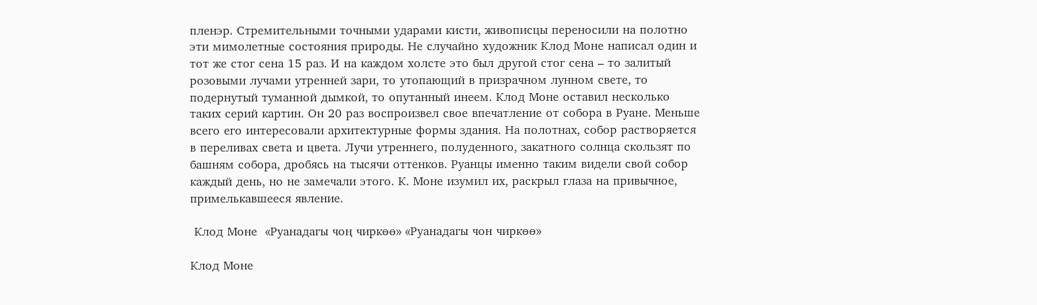пленэр. Стремительными точными ударами кисти, живописцы переносили на полотно эти мимолетные состояния природы. Не случайно художник Клод Моне написал один и тот же стог сена 15 раз. И на каждом холсте это был другой стог сена – то залитый розовыми лучами утренней зари, то утопающий в призрачном лунном свете, то подернутый туманной дымкой, то опутанный инеем. Клод Моне оставил несколько таких серий картин. Он 20 раз воспроизвел свое впечатление от собора в Руане. Меньше всего его интересовали архитектурные формы здания. На полотнах, собор растворяется в переливах света и цвета. Лучи утреннего, полуденного, закатного солнца скользят по башням собора, дробясь на тысячи оттенков. Руанцы именно таким видели свой собор каждый день, но не замечали этого. К. Моне изумил их, раскрыл глаза на привычное, примелькавшееся явление.

 Клод Моне  «Руанадагы чоң чиркөө» «Руанадагы чон чиркөө»

Клод Моне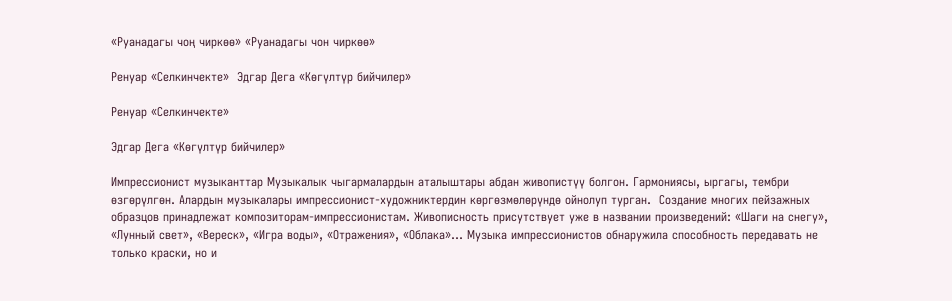«Руанадагы чоң чиркөө» «Руанадагы чон чиркөө»

Ренуар «Селкинчекте»  Эдгар Дега «Көгүлтүр бийчилер»

Ренуар «Селкинчекте»

Эдгар Дега «Көгүлтүр бийчилер»

Импрессионист музыканттар Музыкалык чыгармалардын аталыштары абдан живопистүү болгон. Гармониясы, ыргагы, тембри өзгөрүлгөн. Алардын музыкалары импрессионист-художниктердин көргөзмөлөрүндө ойнолуп турган.  Создание многих пейзажных образцов принадлежат композиторам-импрессионистам. Живописность присутствует уже в названии произведений: «Шаги на снегу», «Лунный свет», «Вереск», «Игра воды», «Отражения», «Облака»… Музыка импрессионистов обнаружила способность передавать не только краски, но и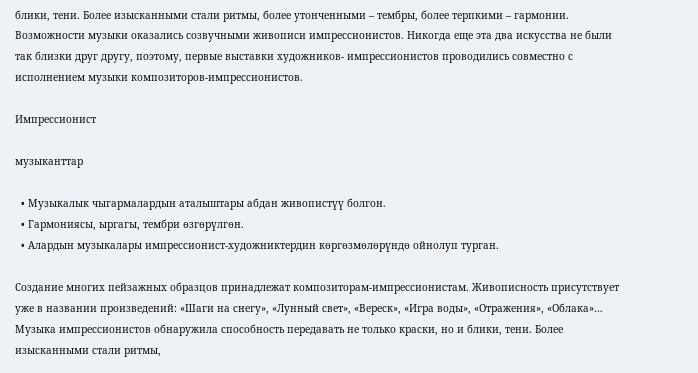блики, тени. Более изысканными стали ритмы, более утонченными – тембры, более терпкими – гармонии. Возможности музыки оказались созвучными живописи импрессионистов. Никогда еще эта два искусства не были так близки друг другу, поэтому, первые выставки художников- импрессионистов проводились совместно с исполнением музыки композиторов-импрессионистов.

Импрессионист

музыканттар

  • Музыкалык чыгармалардын аталыштары абдан живопистүү болгон.
  • Гармониясы, ыргагы, тембри өзгөрүлгөн.
  • Алардын музыкалары импрессионист-художниктердин көргөзмөлөрүндө ойнолуп турган.

Создание многих пейзажных образцов принадлежат композиторам-импрессионистам. Живописность присутствует уже в названии произведений: «Шаги на снегу», «Лунный свет», «Вереск», «Игра воды», «Отражения», «Облака»… Музыка импрессионистов обнаружила способность передавать не только краски, но и блики, тени. Более изысканными стали ритмы,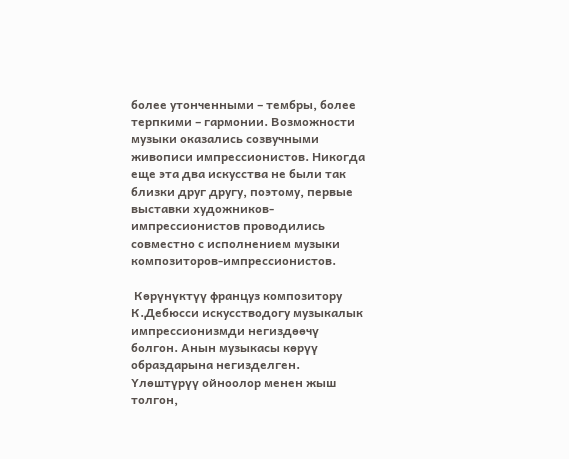более утонченными – тембры, более терпкими – гармонии. Возможности музыки оказались созвучными живописи импрессионистов. Никогда еще эта два искусства не были так близки друг другу, поэтому, первые выставки художников- импрессионистов проводились совместно с исполнением музыки композиторов-импрессионистов.

 Көрүнүктүү француз композитору К.Дебюсси искусстводогу музыкалык импрессионизмди негиздөөчү болгон. Анын музыкасы көрүү образдарына негизделген. Үлөштүрүү ойноолор менен жыш толгон,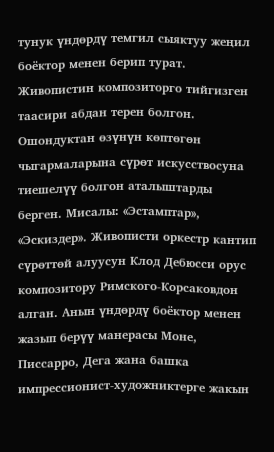тунук үндөрдү темгил сыяктуу жеңил боёктор менен берип турат.  Живопистин композиторго тийгизген таасири абдан терен болгон. Ошондуктан өзүнүн көптөгөн чыгармаларына сүрөт искусствосуна тиешелүү болгон аталыштарды берген. Мисалы: «Эстамптар», «Эскиздер». Живописти оркестр кантип сүрөттөй алуусун Клод Дебюсси орус композитору Римского-Корсаковдон алган. Анын үндөрдү боёктор менен жазып берүү манерасы Моне, Писсарро, Дега жана башка импрессионист-художниктерге жакын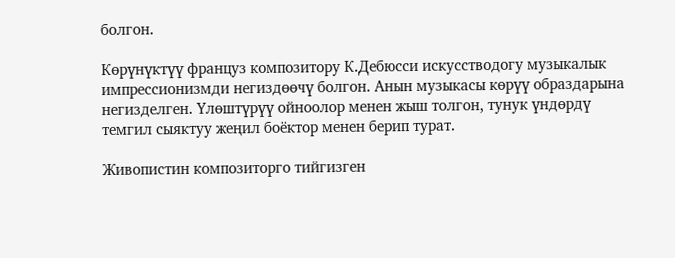болгон.

Көрүнүктүү француз композитору К.Дебюсси искусстводогу музыкалык импрессионизмди негиздөөчү болгон. Анын музыкасы көрүү образдарына негизделген. Үлөштүрүү ойноолор менен жыш толгон, тунук үндөрдү темгил сыяктуу жеңил боёктор менен берип турат.

Живопистин композиторго тийгизген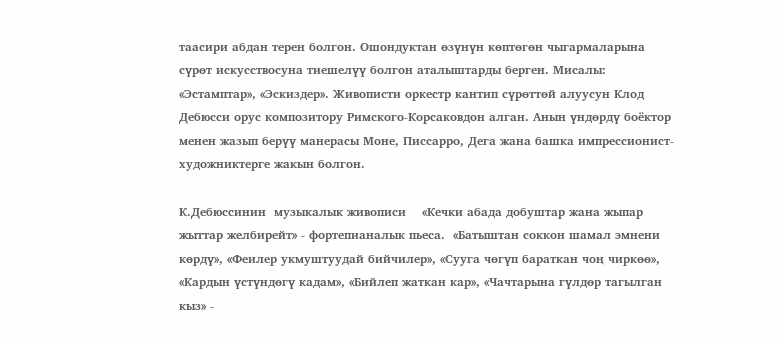таасири абдан терен болгон. Ошондуктан өзүнүн көптөгөн чыгармаларына сүрөт искусствосуна тиешелүү болгон аталыштарды берген. Мисалы: «Эстамптар», «Эскиздер». Живописти оркестр кантип сүрөттөй алуусун Клод Дебюсси орус композитору Римского-Корсаковдон алган. Анын үндөрдү боёктор менен жазып берүү манерасы Моне, Писсарро, Дега жана башка импрессионист-художниктерге жакын болгон.

К.Дебюссинин  музыкалык живописи    «Кечки абада добуштар жана жыпар жыттар желбирейт» - фортепианалык пьеса.  «Батыштан соккон шамал эмнени көрдү», «Феилер укмуштуудай бийчилер», «Сууга чөгүп бараткан чоң чиркөө», «Кардын үстүндөгү кадам», «Бийлеп жаткан кар», «Чачтарына гүлдөр тагылган кыз» -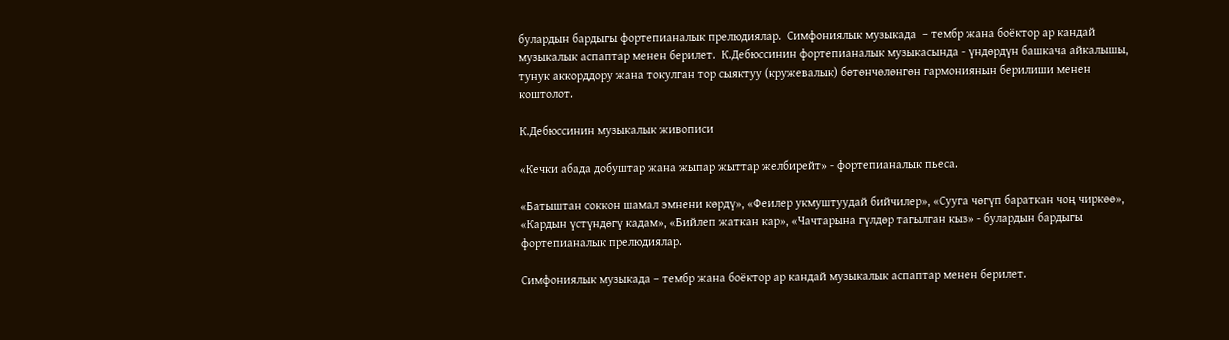булардын бардыгы фортепианалык прелюдиялар.  Симфониялык музыкада  – тембр жана боёктор ар кандай музыкалык аспаптар менен берилет.  К.Дебюссинин фортепианалык музыкасында - үндөрдүн башкача айкалышы, тунук аккорддору жана токулган тор сыяктуу (кружевалык) бөтөнчөлөнгөн гармониянын берилиши менен коштолот.

К.Дебюссинин музыкалык живописи

«Кечки абада добуштар жана жыпар жыттар желбирейт» - фортепианалык пьеса.

«Батыштан соккон шамал эмнени көрдү», «Феилер укмуштуудай бийчилер», «Сууга чөгүп бараткан чоң чиркөө», «Кардын үстүндөгү кадам», «Бийлеп жаткан кар», «Чачтарына гүлдөр тагылган кыз» - булардын бардыгы фортепианалык прелюдиялар.

Симфониялык музыкада – тембр жана боёктор ар кандай музыкалык аспаптар менен берилет.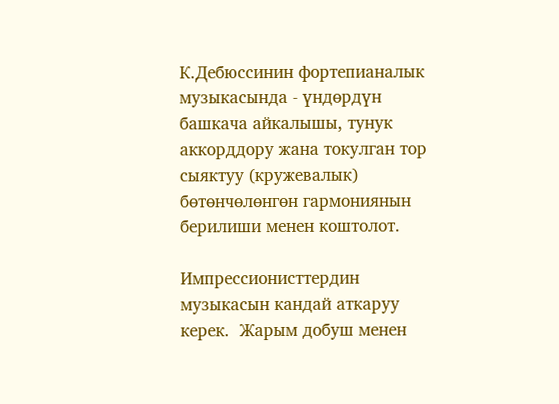К.Дебюссинин фортепианалык музыкасында - үндөрдүн башкача айкалышы, тунук аккорддору жана токулган тор сыяктуу (кружевалык) бөтөнчөлөнгөн гармониянын берилиши менен коштолот.

Импрессионисттердин музыкасын кандай аткаруу керек.  Жарым добуш менен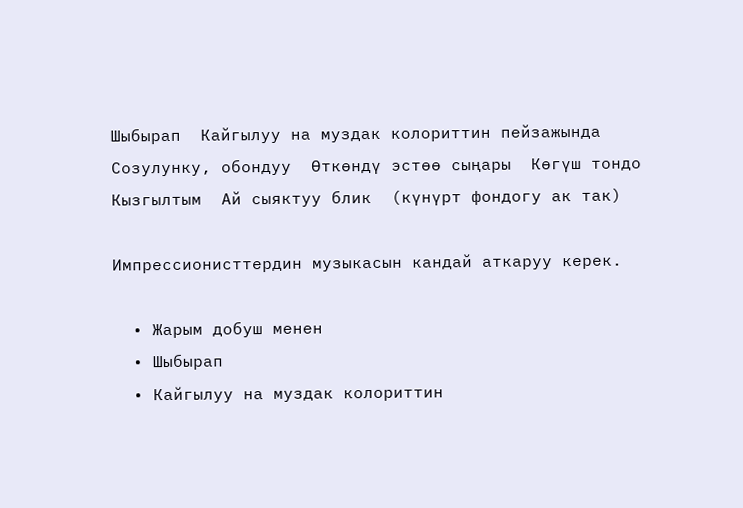Шыбырап  Кайгылуу на муздак колориттин пейзажында  Созулунку, обондуу  Өткөндү эстөө сыңары  Көгүш тондо  Кызгылтым  Ай сыяктуу блик  (күнүрт фондогу ак так)

Импрессионисттердин музыкасын кандай аткаруу керек.

  • Жарым добуш менен
  • Шыбырап
  • Кайгылуу на муздак колориттин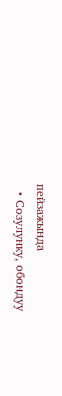пейзажында
  • Созулунку, обондуу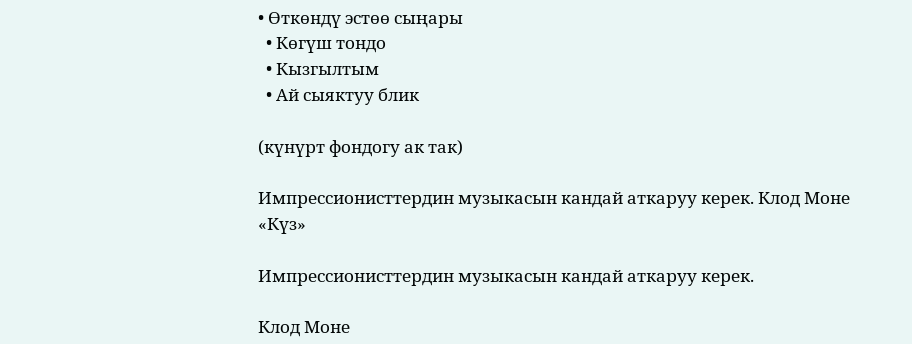• Өткөндү эстөө сыңары
  • Көгүш тондо
  • Кызгылтым
  • Ай сыяктуу блик

(күнүрт фондогу ак так)

Импрессионисттердин музыкасын кандай аткаруу керек. Клод Моне «Күз»

Импрессионисттердин музыкасын кандай аткаруу керек.

Клод Моне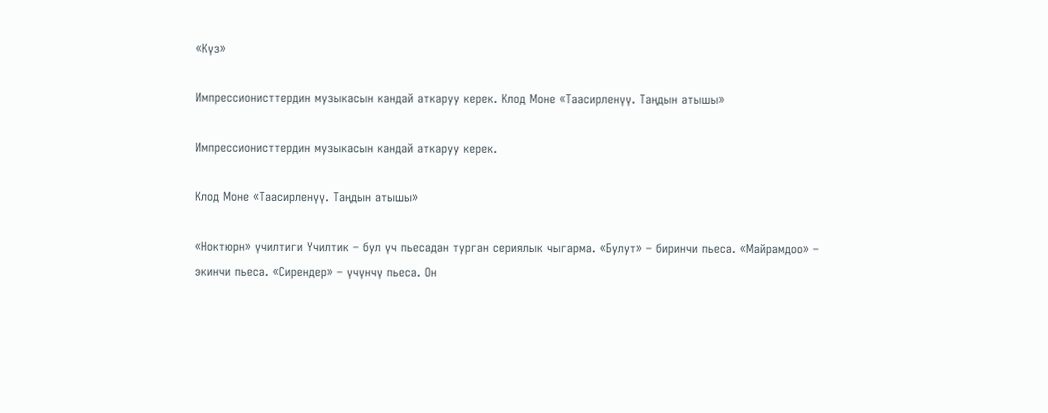«Күз»

Импрессионисттердин музыкасын кандай аткаруу керек. Клод Моне «Таасирленүү. Таңдын атышы»

Импрессионисттердин музыкасын кандай аткаруу керек.

Клод Моне «Таасирленүү. Таңдын атышы»

«Ноктюрн» үчилтиги Үчилтик – бул үч пьесадан турган сериялык чыгарма. «Булут» – биринчи пьеса. «Майрамдоо» – экинчи пьеса. «Сирендер» – үчүнчү пьеса. Он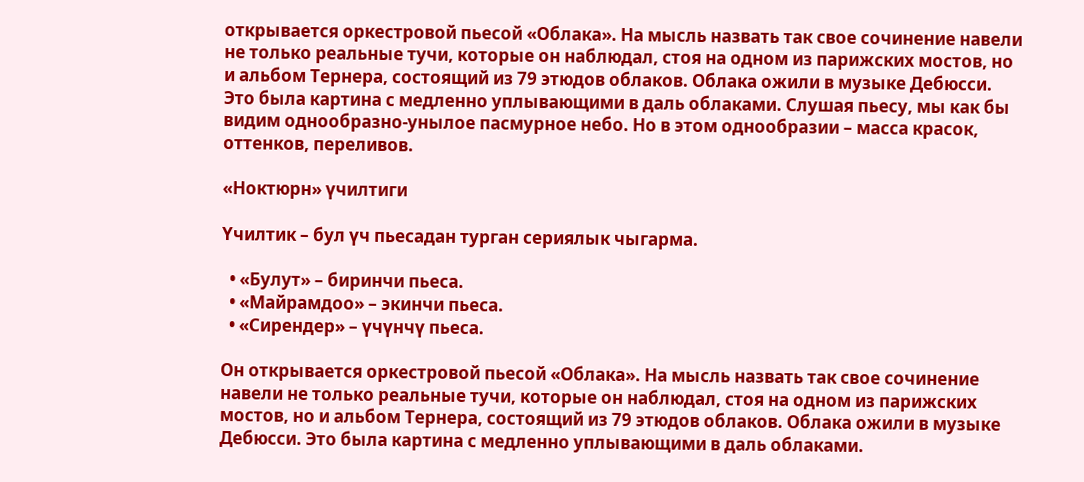открывается оркестровой пьесой «Облака». На мысль назвать так свое сочинение навели не только реальные тучи, которые он наблюдал, стоя на одном из парижских мостов, но и альбом Тернера, состоящий из 79 этюдов облаков. Облака ожили в музыке Дебюсси. Это была картина с медленно уплывающими в даль облаками. Слушая пьесу, мы как бы видим однообразно-унылое пасмурное небо. Но в этом однообразии – масса красок, оттенков, переливов.

«Ноктюрн» үчилтиги

Үчилтик – бул үч пьесадан турган сериялык чыгарма.

  • «Булут» – биринчи пьеса.
  • «Майрамдоо» – экинчи пьеса.
  • «Сирендер» – үчүнчү пьеса.

Он открывается оркестровой пьесой «Облака». На мысль назвать так свое сочинение навели не только реальные тучи, которые он наблюдал, стоя на одном из парижских мостов, но и альбом Тернера, состоящий из 79 этюдов облаков. Облака ожили в музыке Дебюсси. Это была картина с медленно уплывающими в даль облаками.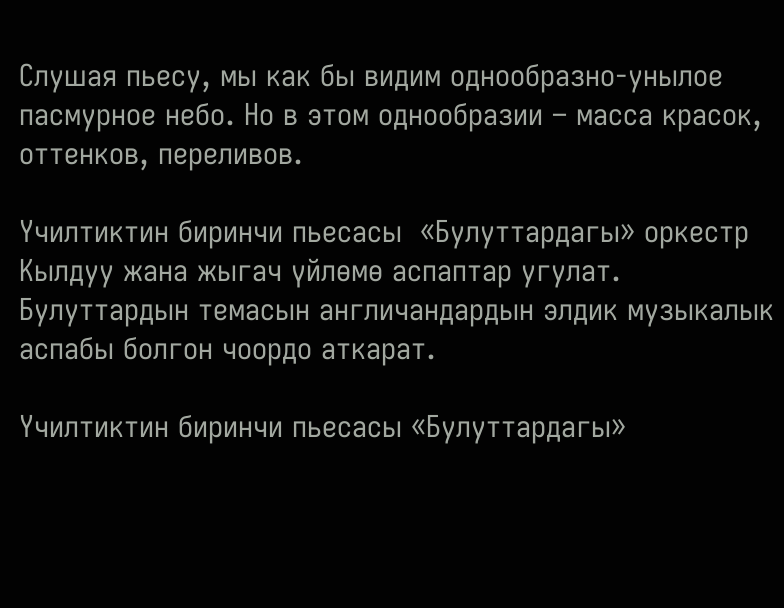Слушая пьесу, мы как бы видим однообразно-унылое пасмурное небо. Но в этом однообразии – масса красок, оттенков, переливов.

Үчилтиктин биринчи пьесасы  «Булуттардагы» оркестр      Кылдуу жана жыгач үйлөмө аспаптар угулат.  Булуттардын темасын англичандардын элдик музыкалык аспабы болгон чоордо аткарат.

Үчилтиктин биринчи пьесасы «Булуттардагы»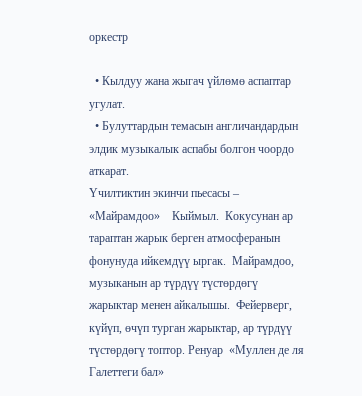оркестр

  • Кылдуу жана жыгач үйлөмө аспаптар угулат.
  • Булуттардын темасын англичандардын элдик музыкалык аспабы болгон чоордо аткарат.
Үчилтиктин экинчи пьесасы – «Майрамдоо»    Кыймыл.  Кокусунан ар тараптан жарык берген атмосферанын фонунуда ийкемдүү ыргак.  Майрамдоо, музыканын ар түрдүү түстөрдөгү жарыктар менен айкалышы.  Фейерверг, күйүп, өчүп турган жарыктар, ар түрдүү түстөрдөгү топтор. Ренуар  «Муллен де ля Галеттеги бал»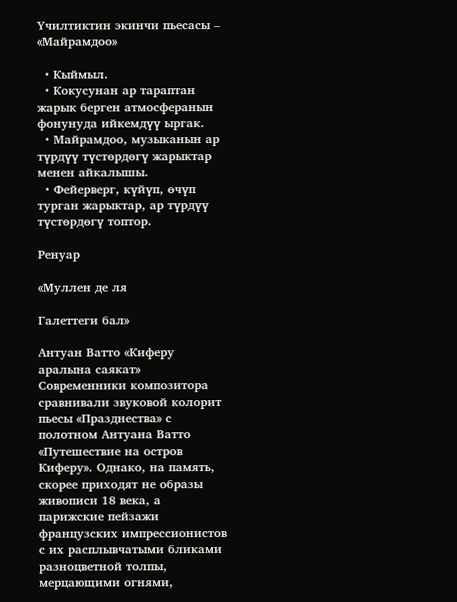Үчилтиктин экинчи пьесасы – «Майрамдоо»

  • Кыймыл.
  • Кокусунан ар тараптан жарык берген атмосферанын фонунуда ийкемдүү ыргак.
  • Майрамдоо, музыканын ар түрдүү түстөрдөгү жарыктар менен айкалышы.
  • Фейерверг, күйүп, өчүп турган жарыктар, ар түрдүү түстөрдөгү топтор.

Ренуар

«Муллен де ля

Галеттеги бал»

Антуан Ватто «Киферу аралына саякат» Современники композитора сравнивали звуковой колорит пьесы «Празднества» с полотном Антуана Ватто «Путешествие на остров Киферу». Однако, на память, скорее приходят не образы живописи 18 века, а парижские пейзажи французских импрессионистов с их расплывчатыми бликами разноцветной толпы, мерцающими огнями,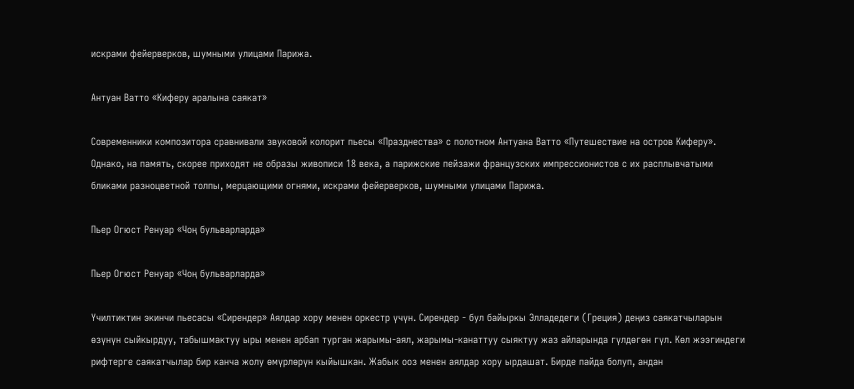искрами фейерверков, шумными улицами Парижа.

Антуан Ватто «Киферу аралына саякат»

Современники композитора сравнивали звуковой колорит пьесы «Празднества» с полотном Антуана Ватто «Путешествие на остров Киферу». Однако, на память, скорее приходят не образы живописи 18 века, а парижские пейзажи французских импрессионистов с их расплывчатыми бликами разноцветной толпы, мерцающими огнями, искрами фейерверков, шумными улицами Парижа.

Пьер Огюст Ренуар «Чоң бульварларда»

Пьер Огюст Ренуар «Чоң бульварларда»

Үчилтиктин экинчи пьесасы «Сирендер» Аялдар хору менен оркестр үчүн. Сирендер - бул байыркы Элладедеги (Греция) деңиз саякатчыларын өзүнүн сыйкырдуу, табышмактуу ыры менен арбап турган жарымы-аял, жарымы-канаттуу сыяктуу жаз айларында гүлдөгөн гүл. Көл жээгиндеги рифтерге саякатчылар бир канча жолу өмүрлөрүн кыйышкан. Жабык ооз менен аялдар хору ырдашат. Бирде пайда болуп, андан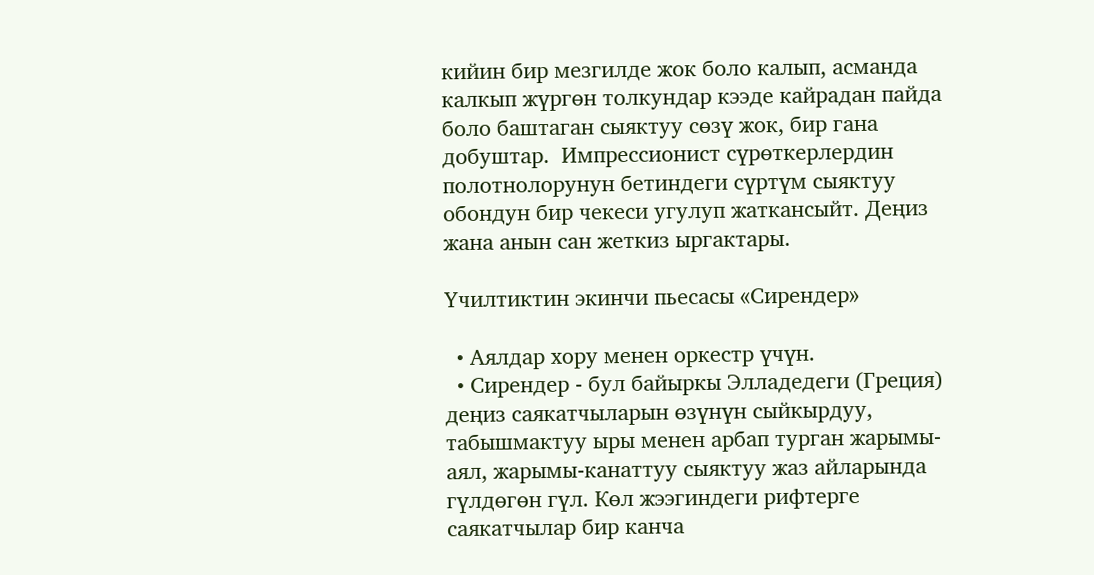кийин бир мезгилде жок боло калып, асманда калкып жүргөн толкундар кээде кайрадан пайда боло баштаган сыяктуу сөзү жок, бир гана добуштар.  Импрессионист сүрөткерлердин полотнолорунун бетиндеги сүртүм сыяктуу обондун бир чекеси угулуп жаткансыйт. Деңиз жана анын сан жеткиз ыргактары.

Үчилтиктин экинчи пьесасы «Сирендер»

  • Аялдар хору менен оркестр үчүн.
  • Сирендер - бул байыркы Элладедеги (Греция) деңиз саякатчыларын өзүнүн сыйкырдуу, табышмактуу ыры менен арбап турган жарымы-аял, жарымы-канаттуу сыяктуу жаз айларында гүлдөгөн гүл. Көл жээгиндеги рифтерге саякатчылар бир канча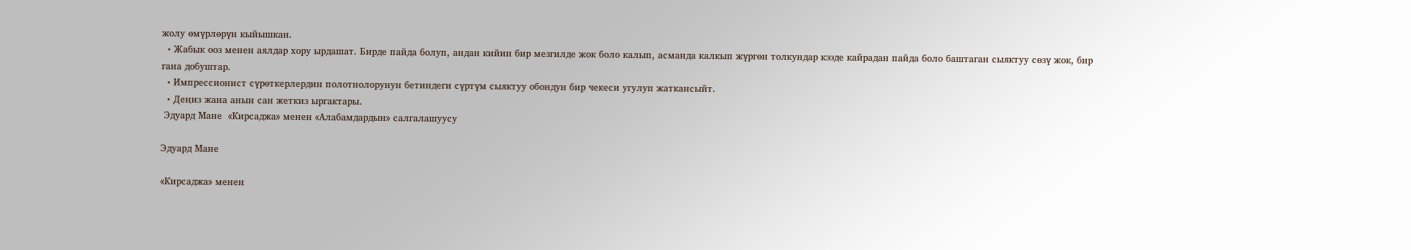жолу өмүрлөрүн кыйышкан.
  • Жабык ооз менен аялдар хору ырдашат. Бирде пайда болуп, андан кийин бир мезгилде жок боло калып, асманда калкып жүргөн толкундар кээде кайрадан пайда боло баштаган сыяктуу сөзү жок, бир гана добуштар.
  • Импрессионист сүрөткерлердин полотнолорунун бетиндеги сүртүм сыяктуу обондун бир чекеси угулуп жаткансыйт.
  • Деңиз жана анын сан жеткиз ыргактары.
 Эдуард Мане  «Кирсаджа» менен «Алабамдардын» салгалашуусу

Эдуард Мане

«Кирсаджа» менен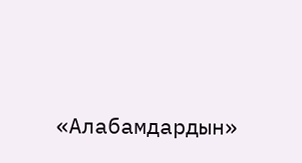«Алабамдардын»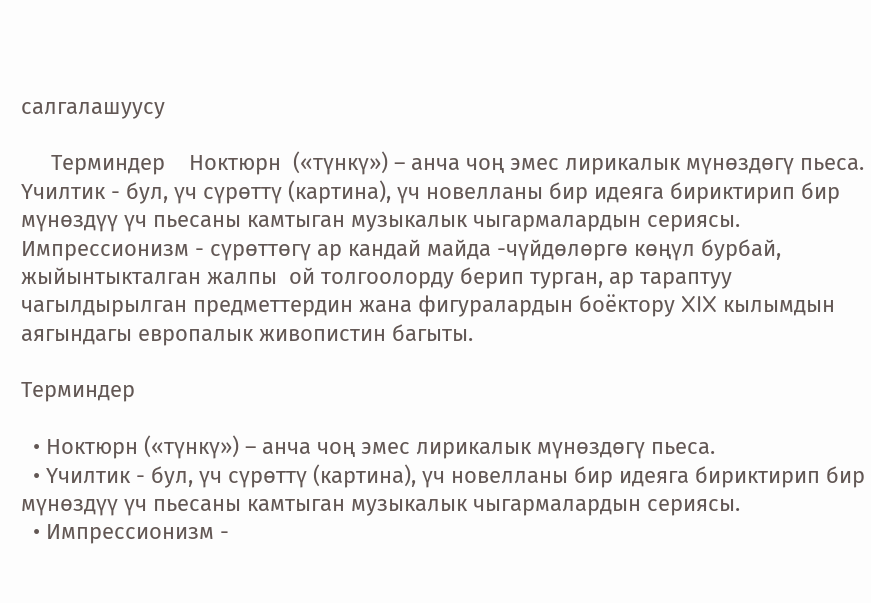салгалашуусу

     Терминдер    Ноктюрн  («түнкү») – анча чоң эмес лирикалык мүнөздөгү пьеса.  Үчилтик - бул, үч сүрөттү (картина), үч новелланы бир идеяга бириктирип бир мүнөздүү үч пьесаны камтыган музыкалык чыгармалардын сериясы.  Импрессионизм - сүрөттөгү ар кандай майда -чүйдөлөргө көңүл бурбай, жыйынтыкталган жалпы  ой толгоолорду берип турган, ар тараптуу чагылдырылган предметтердин жана фигуралардын боёктору XIX кылымдын аягындагы европалык живопистин багыты.

Терминдер

  • Ноктюрн («түнкү») – анча чоң эмес лирикалык мүнөздөгү пьеса.
  • Үчилтик - бул, үч сүрөттү (картина), үч новелланы бир идеяга бириктирип бир мүнөздүү үч пьесаны камтыган музыкалык чыгармалардын сериясы.
  • Импрессионизм -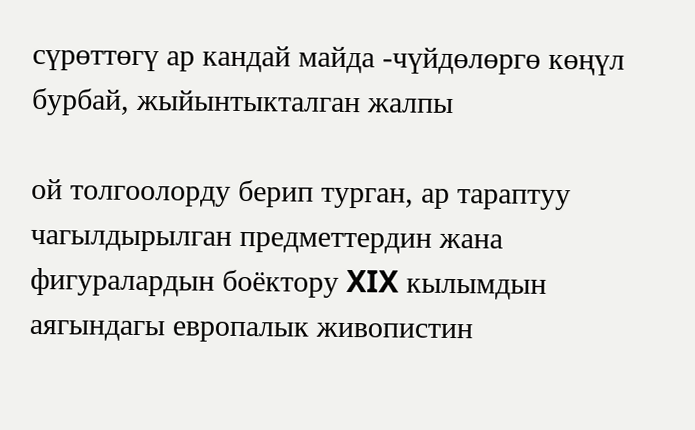сүрөттөгү ар кандай майда -чүйдөлөргө көңүл бурбай, жыйынтыкталган жалпы

ой толгоолорду берип турган, ар тараптуу чагылдырылган предметтердин жана фигуралардын боёктору XIX кылымдын аягындагы европалык живопистин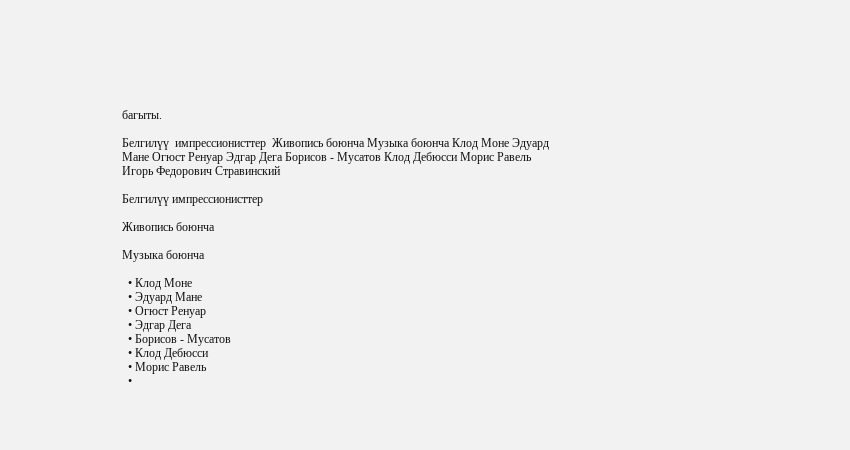багыты.

Белгилүү  импрессионисттер  Живопись боюнча Музыка боюнча Клод Моне Эдуард Мане Огюст Ренуар Эдгар Дега Борисов - Мусатов Клод Дебюсси Морис Равель Игорь Федорович Стравинский

Белгилүү импрессионисттер

Живопись боюнча

Музыка боюнча

  • Клод Моне
  • Эдуард Мане
  • Огюст Ренуар
  • Эдгар Дега
  • Борисов - Мусатов
  • Клод Дебюсси
  • Морис Равель
  •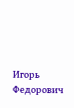Игорь Федорович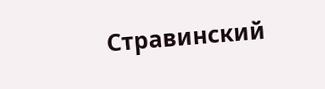Стравинский